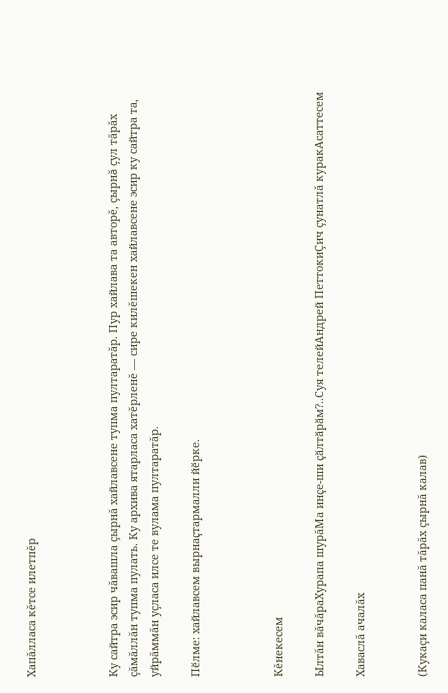Хапăлласа кĕтсе илетпĕр



Ку сайтра эсир чăвашла çырнă хайлавсене тупма пултаратăр. Пур хайлава та авторĕ, çырнă çул тăрăх çăмăллăн тупма пулать. Ку архива ятарласа хатĕрленĕ — сире килĕшекен хайлавсене эсир ку сайтра та, уйрăммăн уçласа илсе те вулама пултаратăр.

Пӗлме: хайлавсем вырнаҫтармалли йӗрке.



Кĕнекесем

Ылтăн вăчăраХурапа шурăМа инҫе-ши ҫӑлтӑрӑм?..Суя телейАндрей ПеттокиÇич çунатлă куракАсаттесем

Хаваслă ачалăх


(Кукаçи каласа панă тăрăх çырнă калав)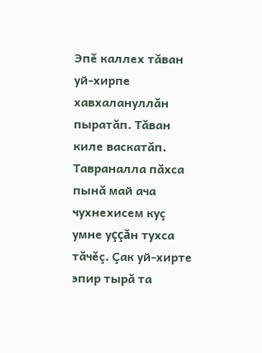Эпĕ каллех тăван уй-хирпе хавхалануллăн пыратăп. Тăван киле васкатăп. Тавраналла пăхса пынă май ача чухнехисем куç умне уççăн тухса тăчĕç. Çак уй-хирте эпир тырă та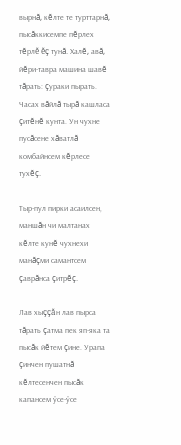вырнă, кĕлте те турттарнă, пысăккисемпе пĕрлех тĕрлĕ ĕç тунă. Халĕ, авă, йĕри-тавра машина шавĕ тăрать: çураки пырать. Часах вăйлă тырă кашласа çитĕнĕ кунта. Ун чухне пусăсене хăватлă комбайнсем кĕрлесе тухĕç.

Тыр-пул пирки асаилсен, маншăн чи малтанах кĕлте кунĕ чухнехи манăçми самантсем çаврăнса çитрĕç.

Лав хыççăн лав пырса тăрать çатма пек яп-яка та пысăк йĕтем çине. Урапа çинчен пушатнă кĕлтесенчен пысăк капансем ӳсе-ӳсе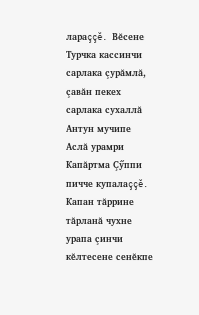лараççĕ. Вĕсене Турчка кассинчи сарлака çурăмлă, çавăн пекех сарлака сухаллă Антун мучипе Аслă урамри Капăртма Çӳппи пичче купалаççĕ. Капан тăррине тăрланă чухне урапа çинчи кĕлтесене сенĕкпе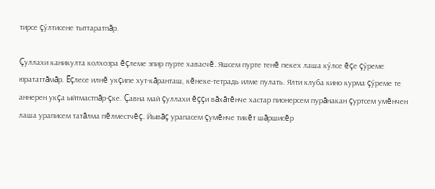тирсе çӳлтисене тыттаратпăр.

Çуллахи каникулта колхозра ĕçлеме эпир пурте хавасчĕ. Яшсем пурте тенĕ пекех лаша кӳлсе ĕçе çӳреме юрататтăмăр. Ĕçлесе илнĕ укçипе хут-кăранташ, кĕнеке-тетрадь илме пулать. Ялти клуба кино курма çӳреме те аннерен укçа ыйтмастпăр-çке. Çавна май çуллахи ĕççи вăхăтĕнче хастар пионерсем пурăнакан çуртсем умĕнчен лаша ураписем татăлма пĕлместчĕç. Йывăç урапасем çумĕнче тикĕт шăршисĕр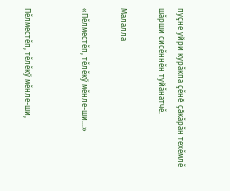пуçне уйри курăкпа çĕнĕ çăкăрăн техĕмлĕ шăрши сисĕннĕн туйăнатчĕ.

Малалла

«Пĕлместĕп, тĕлĕкӳ мĕнле-ши...»


Пĕлместĕп, тĕлĕкӳ мĕнле-ши,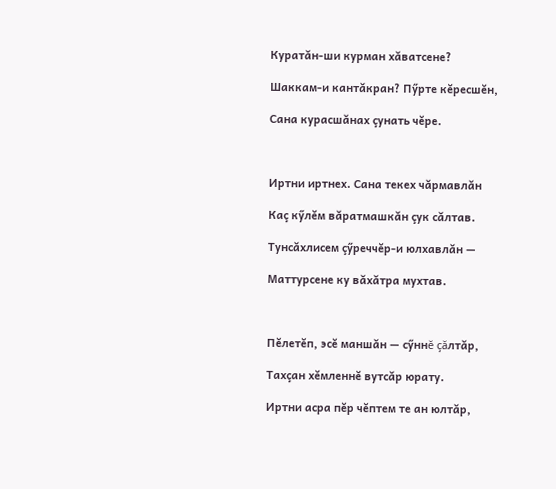Куратăн-ши курман хăватсене?

Шаккам-и кантăкран? Пӳрте кĕресшĕн,

Сана курасшăнах çунать чĕре.



Иртни иртнех. Сана текех чăрмавлăн

Каç кӳлĕм вăратмашкăн çук сăлтав.

Тунсăхлисем çӳреччĕр-и юлхавлăн —

Маттурсене ку вăхăтра мухтав.



Пĕлетĕп, эсĕ маншăн — сӳннĕ çăлтăр,

Тахçан хĕмленнĕ вутсăр юрату.

Иртни асра пĕр чĕптем те ан юлтăр,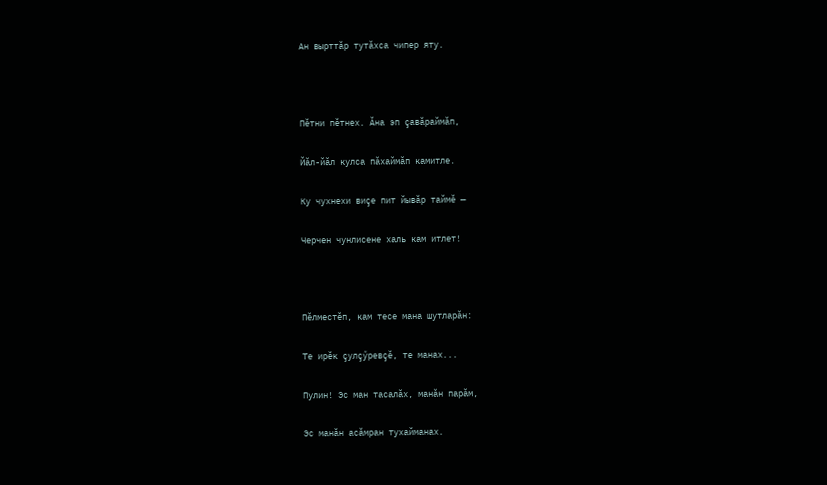Ан вырттăр тутăхса чипер яту.



Пĕтни пĕтнех. Ăна эп çавăраймăп,

Йăл-йăл кулса пăхаймăп камитле.

Ку чухнехи виçе пит йывăр таймĕ —

Черчен чунлисене халь кам итлет!



Пĕлместĕп, кам тесе мана шутларăн:

Те ирĕк çулçӳревçĕ, те манах...

Пулин! Эс ман тасалăх, манăн парăм,

Эс манăн асăмран тухайманах.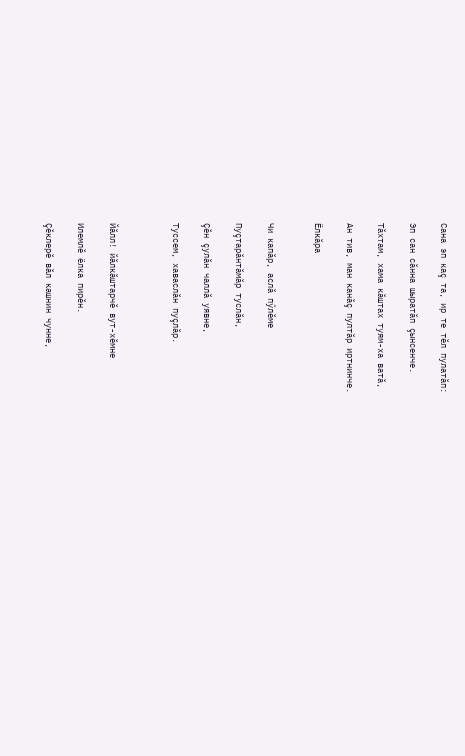Сана эп каç та, ир те тĕл пулатăп:

Эп сан сăнна шыратăп çынсенче.

Тăхтам, хама кăштах туям-ха ватă,

Ан тив, ман канăç пултăр иртнинче.

Ёлкăра


Чи капăр, аслă пӳлĕме

Пуçтарăнтăмăр туслăн,

Çĕн çулăн чаллă уявне,

Туссем, хаваслăн пуçлăр.



Йăлл! йăлкăштарчĕ вут-хĕмне

Илемлĕ ёлка пирĕн.

Çĕклерĕ вăл кашнин чунне,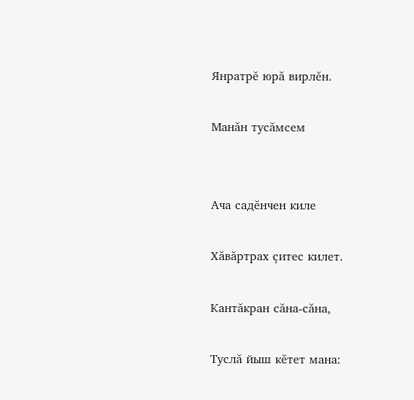Янратрĕ юрă вирлĕн.

Манăн тусăмсем


Ача садĕнчен киле

Хăвăртрах çитес килет.

Кантăкран сăна-сăна,

Туслă йыш кĕтет мана: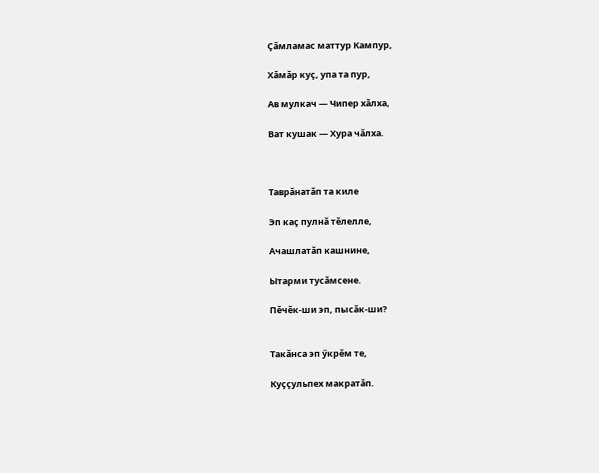Çăмламас маттур Кампур,

Хăмăр куç, упа та пур,

Ав мулкач — Чипер хăлха,

Ват кушак — Хура чăлха.



Таврăнатăп та киле

Эп каç пулнă тĕлелле,

Ачашлатăп кашнине,

Ытарми тусăмсене.

Пĕчĕк-ши эп, пысăк-ши?


Такăнса эп ӳкрĕм те,

Куççульпех макратăп.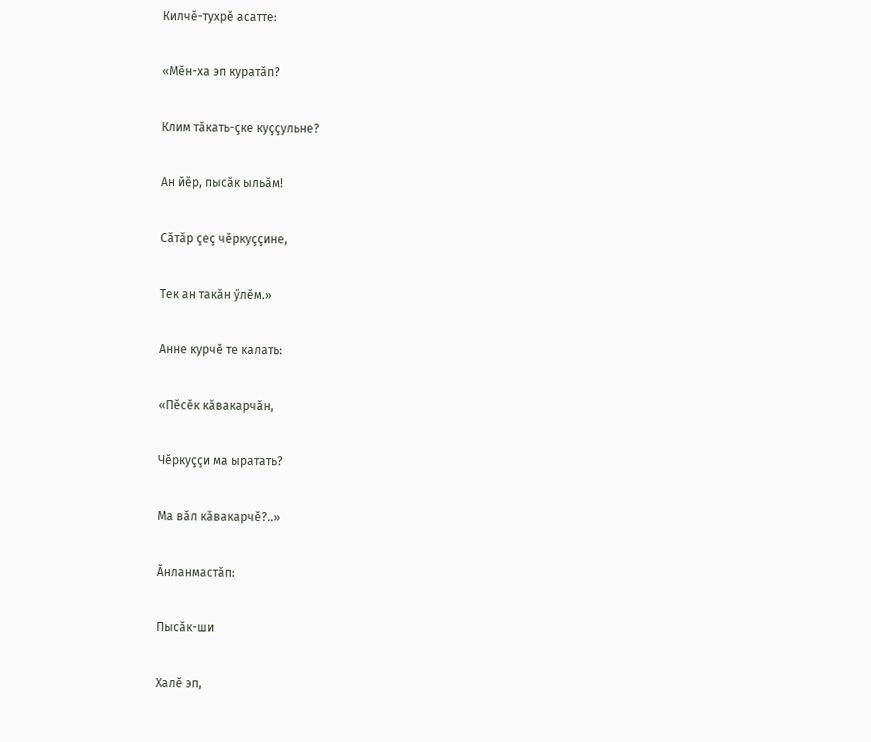Килчĕ-тухрĕ асатте:

«Мĕн-ха эп куратăп?

Клим тăкать-çке куççульне?

Ан йĕр, пысăк ыльăм!

Сăтăр çеç чĕркуççине,

Тек ан такăн ӳлĕм.»

Анне курчĕ те калать:

«Пĕсĕк кăвакарчăн,

Чĕркуççи ма ыратать?

Ма вăл кăвакарчĕ?..»

Ăнланмастăп:

Пысăк-ши

Халĕ эп,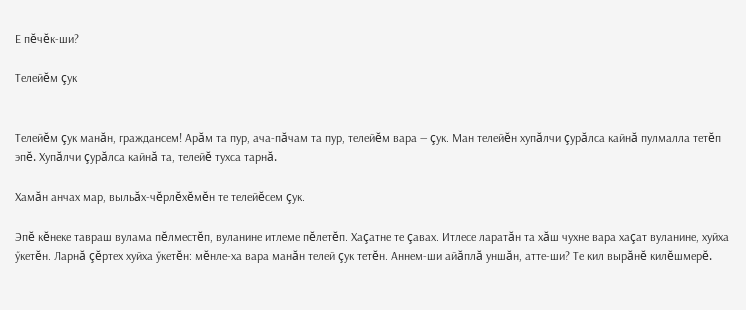Е пĕчĕк-ши?

Телейĕм çук


Телейĕм çук манăн, граждансем! Арăм та пур, ача-пăчам та пур, телейĕм вара — çук. Ман телейĕн хупăлчи çурăлса кайнă пулмалла тетĕп эпĕ. Хупăлчи çурăлса кайнă та, телейĕ тухса тарнă.

Хамăн анчах мар, выльăх-чĕрлĕхĕмĕн те телейĕсем çук.

Эпĕ кĕнеке тавраш вулама пĕлместĕп, вуланине итлеме пĕлетĕп. Хаçатне те çавах. Итлесе ларатăн та хăш чухне вара хаçат вуланине, хуйха ӳкетĕн. Ларнă çĕртех хуйха ӳкетĕн: мĕнле-ха вара манăн телей çук тетĕн. Аннем-ши айăплă уншăн, атте-ши? Те кил вырăнĕ килĕшмерĕ.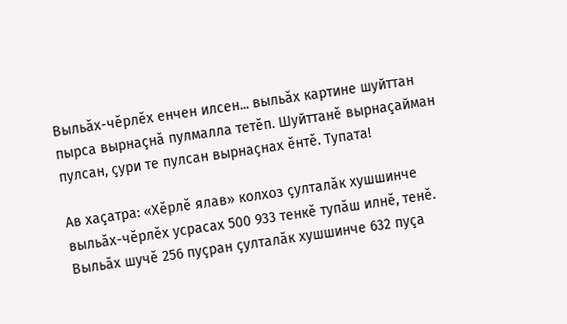Выльăх-чĕрлĕх енчен илсен... выльăх картине шуйттан пырса вырнаçнă пулмалла тетĕп. Шуйттанĕ вырнаçайман пулсан, çури те пулсан вырнаçнах ĕнтĕ. Тупата!

Ав хаçатра: «Хĕрлĕ ялав» колхоз çулталăк хушшинче выльăх-чĕрлĕх усрасах 500 933 тенкĕ тупăш илнĕ, тенĕ. Выльăх шучĕ 256 пуçран çулталăк хушшинче 632 пуçа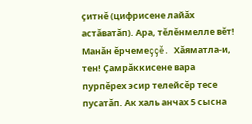çитнĕ (цифрисене лайăх астăватăп). Ара, тĕлĕнмелле вĕт! Манăн ĕрчемеççĕ. Хăяматла-и, тен! Çамрăккисене вара пурпĕрех эсир телейсĕр тесе пусатăп. Ак халь анчах 5 сысна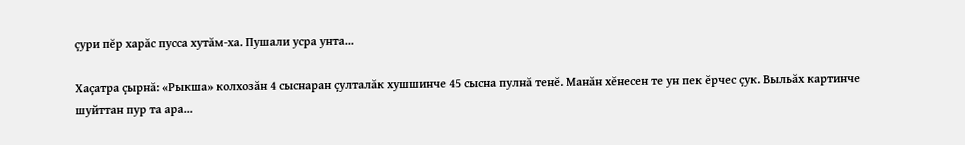çури пĕр харăс пусса хутăм-ха. Пушали усра унта...

Хаçатра çырнă: «Рыкша» колхозăн 4 сыснаран çулталăк хушшинче 45 сысна пулнă тенĕ. Манăн хĕнесен те ун пек ĕрчес çук. Выльăх картинче шуйттан пур та ара...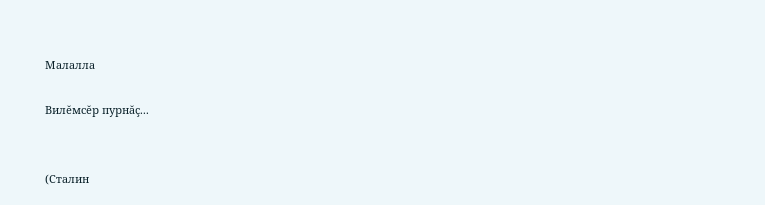Малалла

Вилĕмсĕр пурнăç...


(Сталин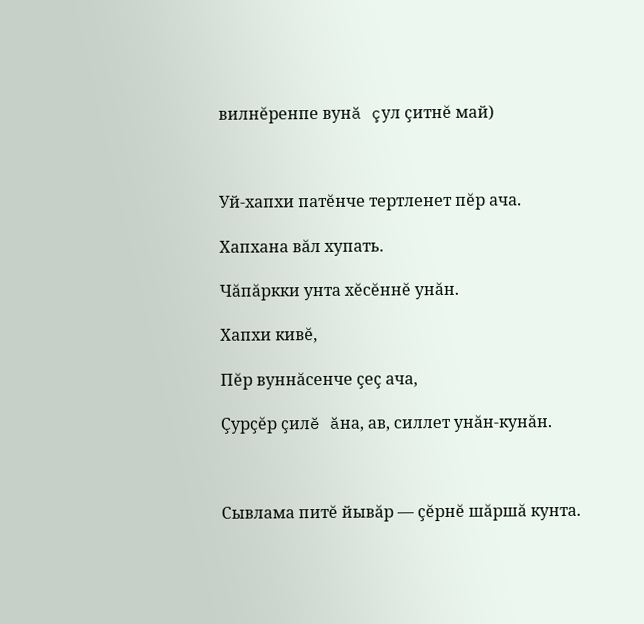вилнĕренпе вунă çул çитнĕ май)



Уй-хапхи патĕнче тертленет пĕр ача.

Хапхана вăл хупать.

Чăпăркки унта хĕсĕннĕ унăн.

Хапхи кивĕ,

Пĕр вуннăсенче çеç ача,

Çурçĕр çилĕ ăна, ав, силлет унăн-кунăн.



Сывлама питĕ йывăр — çĕрнĕ шăршă кунта.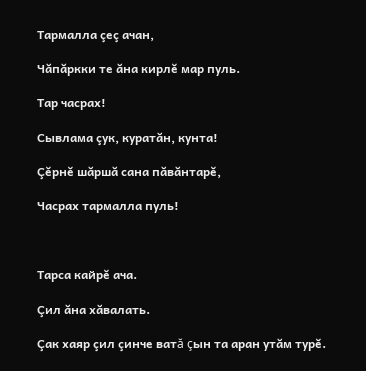Тармалла çеç ачан,

Чăпăркки те ăна кирлĕ мар пуль.

Тар часрах!

Сывлама çук, куратăн, кунта!

Çĕрнĕ шăршă сана пăвăнтарĕ,

Часрах тармалла пуль!



Тарса кайрĕ ача.

Çил ăна хăвалать.

Çак хаяр çил çинче ватă çын та аран утăм турĕ.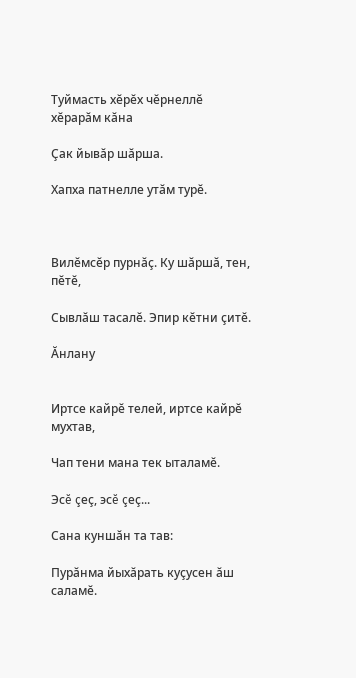Туймасть хĕрĕх чĕрнеллĕ хĕрарăм кăна

Çак йывăр шăрша.

Хапха патнелле утăм турĕ.



Вилĕмсĕр пурнăç. Ку шăршă, тен, пĕтĕ,

Сывлăш тасалĕ. Эпир кĕтни çитĕ.

Ăнлану


Иртсе кайрĕ телей, иртсе кайрĕ мухтав,

Чап тени мана тек ыталамĕ.

Эсĕ çеç, эсĕ çеç...

Сана куншăн та тав:

Пурăнма йыхăрать куçусен ăш саламĕ.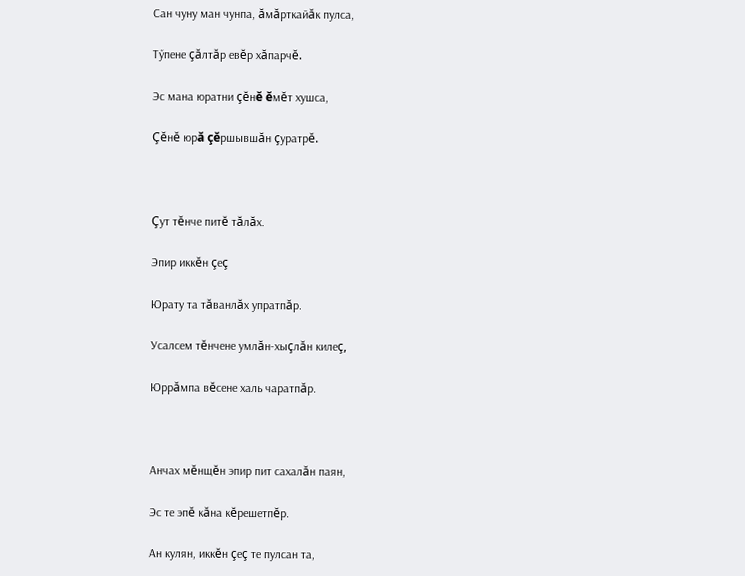Сан чуну ман чунпа, ăмăрткайăк пулса,

Тӳпене çăлтăр евĕр хăпарчĕ.

Эс мана юратни çĕнĕ ĕмĕт хушса,

Çĕнĕ юрă çĕршывшăн çуратрĕ.



Çут тĕнче питĕ тăлăх.

Эпир иккĕн çеç

Юрату та тăванлăх упратпăр.

Усалсем тĕнчене умлăн-хыçлăн килеç,

Юррăмпа вĕсене халь чаратпăр.



Анчах мĕнщĕн эпир пит сахалăн паян,

Эс те эпĕ кăна кĕрешетпĕр.

Ан кулян, иккĕн çеç те пулсан та,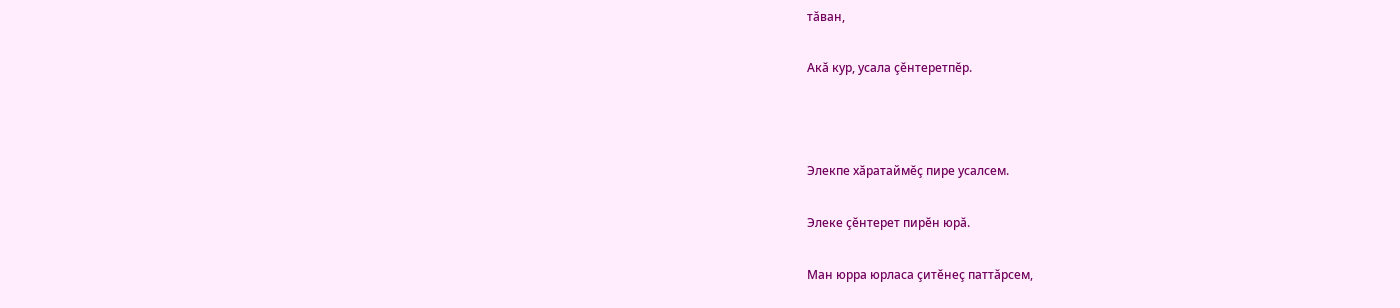тăван,

Акă кур, усала çĕнтеретпĕр.



Элекпе хăратаймĕç пире усалсем.

Элеке çĕнтерет пирĕн юрă.

Ман юрра юрласа çитĕнеç паттăрсем,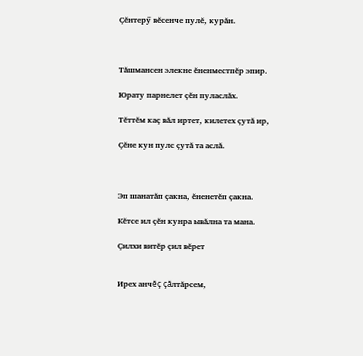Çĕнтерӳ вĕсенче пулĕ, курăн.



Тăшмансен элекне ĕненместпĕр эпир.

Юрату парнелет çĕн пуласлăх.

Тĕттĕм каç вăл иртет, килетех çутă ир,

Çĕне кун пулс çутă та аслă.



Эп шанатăп çакна, ĕненетĕп çакна.

Кĕтсе ил çĕн кунра ывăлна та мана.

Çилхи витĕр çил вĕрет


Ирех анчĕç çăлтăрсем,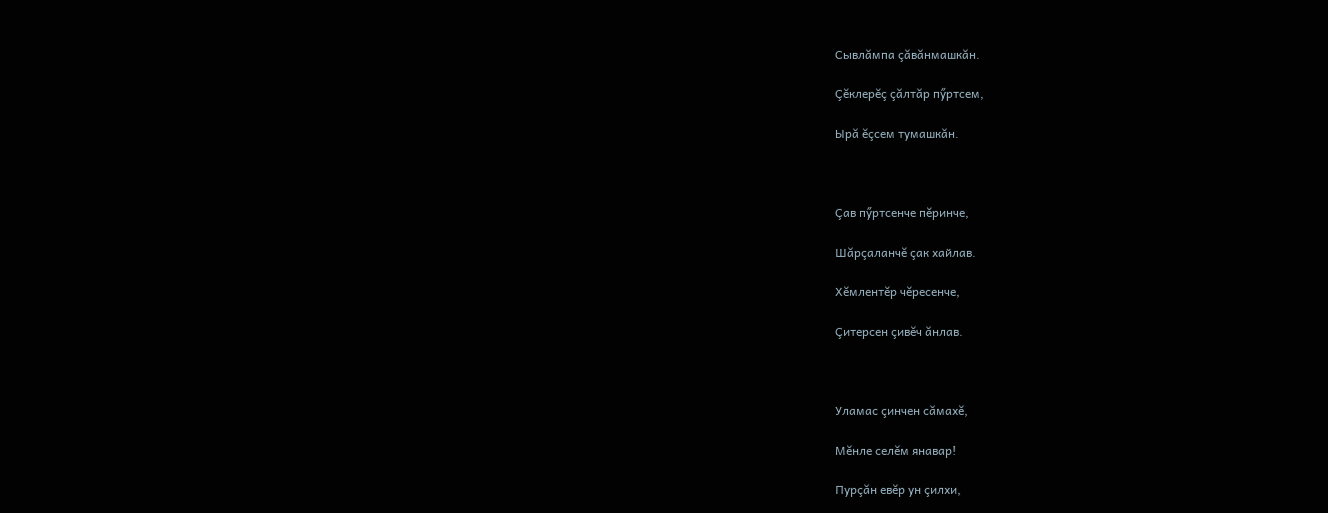Сывлăмпа çăвăнмашкăн.

Çĕклерĕç çăлтăр пӳртсем,

Ырă ĕçсем тумашкăн.



Çав пӳртсенче пĕринче,

Шăрçаланчĕ çак хайлав.

Хĕмлентĕр чĕресенче,

Çитерсен çивĕч ăнлав.



Уламас çинчен сăмахĕ,

Мĕнле селĕм янавар!

Пурçăн евĕр ун çилхи,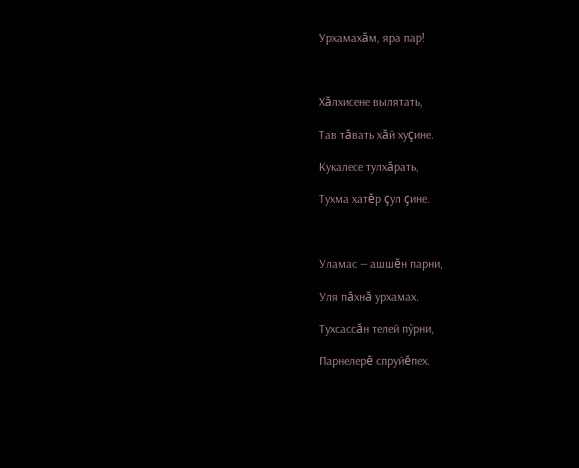Урхамахăм, яра пар!



Хăлхисене вылятать,

Тав тăвать хăй хуçине.

Кукалесе тулхăрать,

Тухма хатĕр çул çине.



Уламас — ашшĕн парни,

Уля пăхнă урхамах.

Тухсассăн телей пӳрни,

Парнелерĕ спруйĕпех.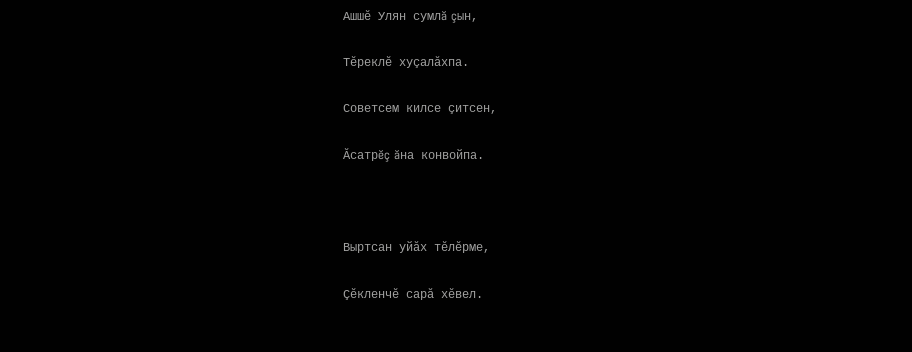Ашшĕ Улян сумлă çын,

Тĕреклĕ хуçалăхпа.

Советсем килсе çитсен,

Ăсатрĕç ăна конвойпа.



Выртсан уйăх тĕлĕрме,

Çĕкленчĕ сарă хĕвел.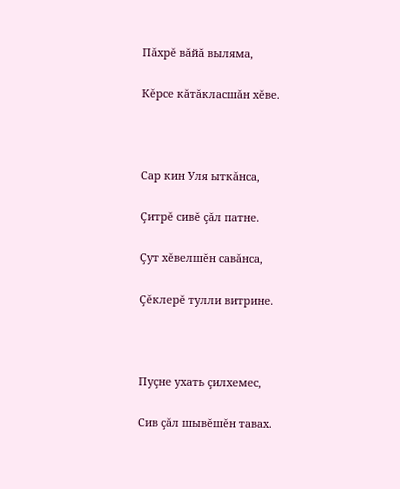Пăхрĕ вăйă выляма,

Кĕрсе кăтăкласшăн хĕве.



Сар кин Уля ыткăнса,

Çитрĕ сивĕ çăл патне.

Çут хĕвелшĕн савăнса,

Çĕклерĕ тулли витрине.



Пуçне ухать çилхемес,

Сив çăл шывĕшĕн тавах.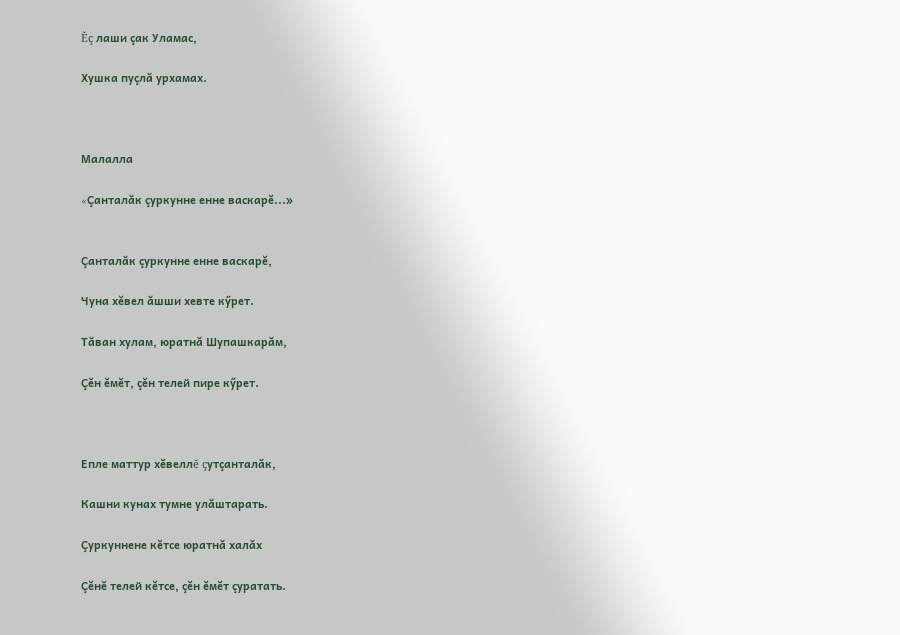Ĕç лаши çак Уламас,

Хушка пуçлă урхамах.



Малалла

«Çанталăк çуркунне енне васкарĕ...»


Çанталăк çуркунне енне васкарĕ,

Чуна хĕвел ăшши хевте кӳрет.

Тăван хулам, юратнă Шупашкарăм,

Çĕн ĕмĕт, çĕн телей пире кӳрет.



Епле маттур хĕвеллĕ çутçанталăк,

Кашни кунах тумне улăштарать.

Çуркуннене кĕтсе юратнă халăх

Çĕнĕ телей кĕтсе, çĕн ĕмĕт çуратать.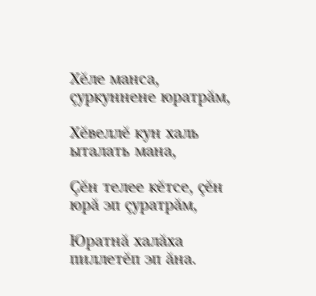Хĕле манса, çуркуннене юратрăм,

Хĕвеллĕ кун халь ыталать мана,

Çĕн телее кĕтсе, çĕн юрă эп çуратрăм,

Юратнă халăха пиллетĕп эп ăна.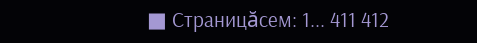■ Страницăсем: 1... 411 412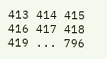413 414 415 416 417 418 419 ... 796